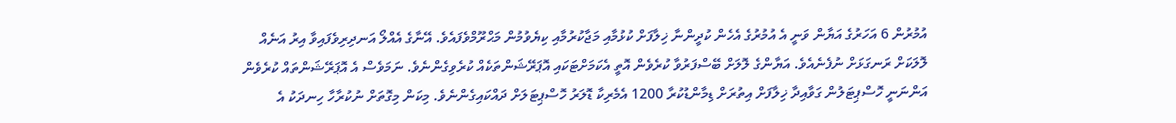އުމުރުން 6 އަހަރުގެ އަޔާން ވަނީ އެ އުމުރުގެ އެހެން ކުދީންނާ ޚިލާފަށް ކުޅުމާއި މަޖާކުރުމާއި ކިޔެވުމުން މަޙްރޫމްވެފައެވެ. އޭނާގެ އެއްލޯ އަނދިރިވެފައިވާ އިރު އަނެއް ލޮލަކަށް ރަނގަޅަށް ނުފެނެއެވެ. އަޔާންގެ ލޮލަށް ބޭސްފަރުވާ ކުރެވެން އޮތީ އެކަމަށްޓަކައި އޮޕަރޭޝަންތަކެއް ކުރެވިގެންނެވެ. ނަމަވެސް އެ އޮޕަރޭޝަންތައް ކުރެވެން އަންނަނީ ހޮސްޕިޓަލުން ގަވާއިދާ ޚިލާފަށް އިތުރަށް ޑިމާންޑުކުރާ 1200 އެމެރިކާ ޑޮލަރު ހޮސްޕިޓަލަށް ދައްކައިގެންނެވެ. މިކަން މިގޮތަށް ނުކުރާހާ ހިނދަކު އެ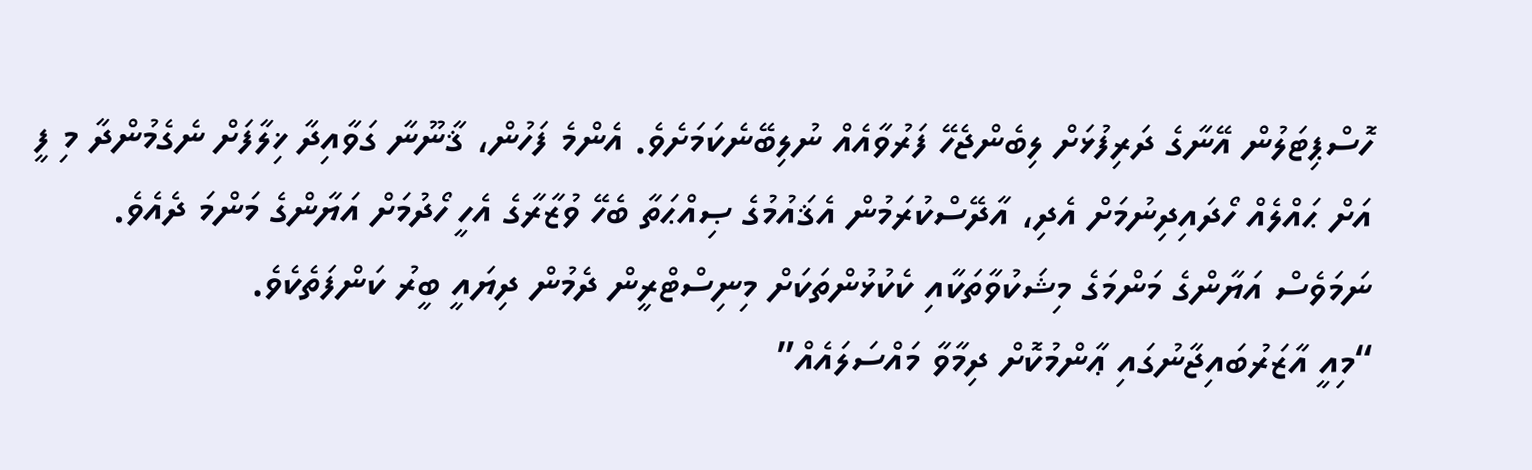ހޮސްޕިޓަލުން އޭނާގެ ދަރިފުޅަށް ލިބެންޖެހޭ ފަރުވާއެއް ނުލިބޭނެކަމަށެވެ. އެންމެ ފަހުން، ޤާނޫނާ ގަވާއިދާ ޚިލާފަށް ނެގެމުންދާ މި ފީ އަށް ޙައްލެއް ހޯދައިދިނުމަށް އެދި، އާދޭސްކުރަމުން އެޤައުމުގެ ޞިއްޙަތާ ބެހޭ ވުޒާރާގެ އެހީ ހޯދުމަށް އަޔާންގެ މަންމަ ދެއެވެ. ނަމަވެސް އަޔާންގެ މަންމަގެ މިޝަކުވާތަކާއި ކެކުޅުންތަކަށް މިނިސްޓްރީން ދެމުން ދިޔައީ ބީރު ކަންފަތެކެވެ.
“މިއީ އާޒަރުބައިޖާނުގައި ޢާންމުކޮށް ދިމާވާ މައްސަލައެއް”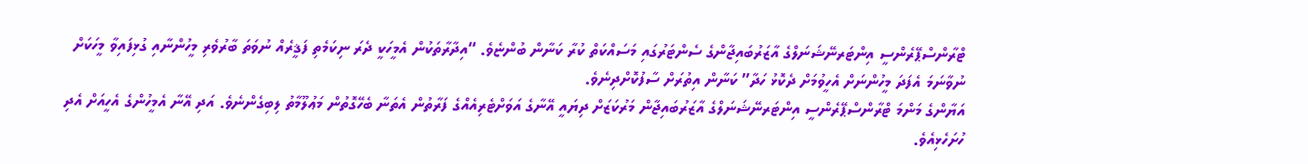ޓްރާންސްޕޭރެންސީ އިންޓަރނޭޝަނަލްގެ އާޒަރުބައިޖާންގެ ސެންޓަރުގައި މަސައްކަތް ކުރާ ކަނާން ބުންޏެވެ. “އިދާރާތަކުން އެމީހަކީ ދެރަ ނިކަމެތި ފަޤީރެއް ނުވަތަ ބާރުވެރި މީހުންނާއި ގުޅިފައިވާ މީހަކަށް ނުވާނަމަ އެފަދަ މީހުންނަށް އެހީވުމަށް ދެކޮޅު ހަދާ” ކަނާން އިތުރަށް ސާފުކޮށްދިނެވެ.
އަޔާންގެ މަންމަ ޓްރާންސްޕޭރެންސީ އިންޓަރނޭޝަނަލްގެ އާޒަރުބައިޖާން މަރުކަޒަށް ދިޔައީ އޭނާގެ އަވަށްޓެރިއެއްގެ ފަރާތުން އެތަނާ ބެހޭގޮތުން މަޢުލޫމާތު ލިބިގެންނެވެ. އަދި އޭނާ އެމީހުންގެ އެހީއަށް އެދި ހުށަހެޅިއެވެ.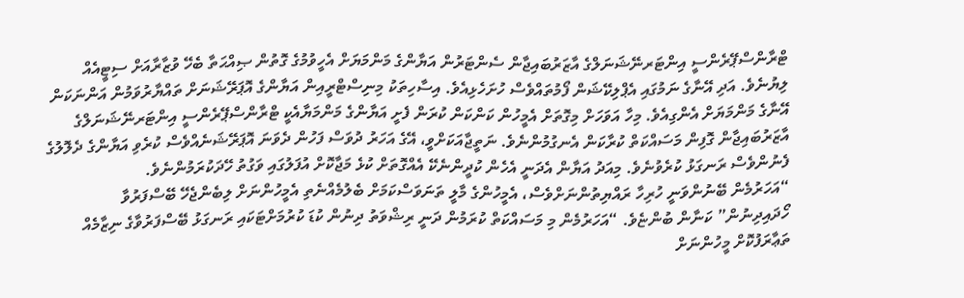ޓްރާންސްޕޭރެންސީ އިންޓަރނޭޝަނަލްގެ އާޒަރުބައިޖާން ސެންޓަރުން އަޔާންގެ މަންމަޔަށް އެހީވުމުގެ ގޮތުން ޞިއްޙަތާ ބެހޭ ވުޒާރާއަށް ސިޓީއެއް ލިޔުނެވެ. އަދި އޭނާގެ ނަމުގައި އެޕްލިކޭޝަން ފޯމުތައްވެސް ހުށަހެޅިއެވެ. އިސާހިތަކު މިނިސްޓްރީއިން އަޔާންގެ އޮޕަރޭޝަނަށް ތައްޔާރުވަމުން އަންނަކަން އޭނާގެ މަންމަޔަށް އެންގިއެވެ. މިހާ އަވަހަށް މިގޮތަށް އެމީހުން ކަންކަން ކުރަން ފެށީ އަޔާންގެ މަންމަޔާއެކީ ޓްރާންސްޕޭރެންސީ އިންޓަރނޭޝަނަލްގެ އާޒަރުބައިޖާން ގޮފިން މަސައްކަތް ކުރާކަން އެނގުމުންނެވެ. ނަތީޖާއަކަށްވީ، އޭގެ އަހަރު ދުވަސް ފަހުން ދެވަނަ އޮޕަރޭޝަނެއްވެސް ކުރެވި އަޔާންގެ ދެލޮލުގެ ފެނުންވެސް ރަނގަޅު ކުރެވުނެވެ. މިއަދު އަޔާން އެދަނީ އެހެން ކުދީންނެކޭ އެއްގޮތަށް ކުޅެ މަޖާކޮށް އުފަލުގައި ވަގުތު ހޭދަކުރަމުންނެވެ.
“އަހަރުމެން ބޭނުންވަނީ ހުރިހާ ރައްޔިތުންނަށްވެސް، އެމީހުންގެ މާލީ ތަނަވަސްކަމަށް ބެލުމެއްނެތި އެމީހުންނަށް ލިބެންޖެހޭ ބޭސްފަރުވާ ހޯދައިދިނުން” ކަނާން ބުންޏެވެ. “އަހަރުމެން މި މަސައްކަތް ކުރަމުން ދަނީ ރިޝްވަތު ދިނުން ކުޑަ ކުރުމަށްޓަކައި ރަނގަޅު ބޭސްފަރުވާގެ ނިޒާމެއް ތަޢާރަފުކޮށް މީހުންނަށް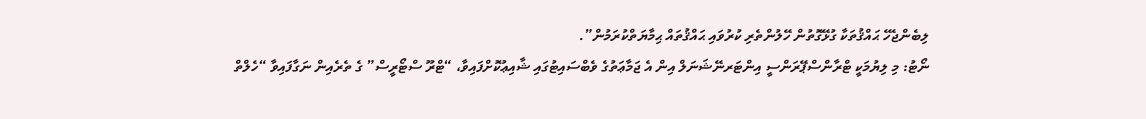ލިބެންޖެހޭ ޙައްޤުތަކާ ގުޅޭގޮތުން ހޭލުންތެރި ކުރުވައި ޙައްޤުތައް ޙިމާޔަތްކުރަމުން”.
ނޯޓު: މި ލިޔުމަކީ ޓްރާންސްޕޭރަންސީ އިންޓަރނޭޝަނަލް އިން އެ ޖަމާޢަތުގެ ވެބްސައިޓުގައި ޝާއިޢުކޮށްފައިވާ، “ޓްރޫ ސްޓޯރީސް” ގެ ތެރެއިން ނަގާފައިވާ “ހެލްތް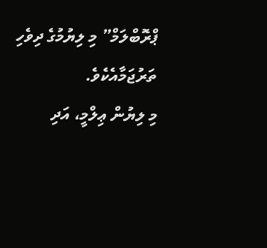ޕްރޮބްލަމް” މި ލިޔުމުގެ ދިވެހި ތަރުޖަމާއެކެވެ.
މި ލިޔުން ޢިލްމީ، އަދި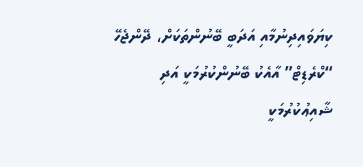ކިޔަވައިދިނުމާއި އަދަބީ ބޭނުންތަކަށް، ދޭންޖެހޭ “ކްރެޑިޓް” އާއެކު ބޭނުންކުރުމަކީ އަދި ޝާއިޢުކުރުމަކީ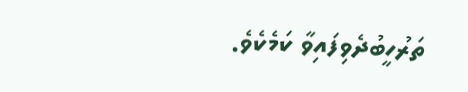ތަރުހީބުދެވިފައިވާ ކަމެކެވެ.